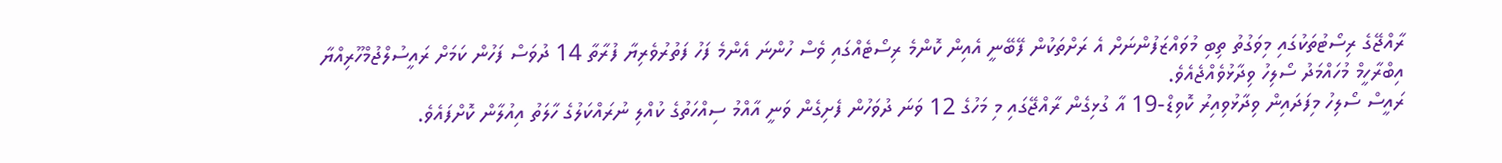ރާއްޖޭގެ ރިސޯޓުތަކުގައި މިވަގުތު ތިބި މުވައްޒަފުންނަށް އެ ރަށްތަކުން ފޭބޭނީ އެއިން ކޮންމެ ރިސޯޓެއްގައި ވެސް ހުންނަ އެންމެ ފަހު ފަތުރުވެރިޔާ ފުރާތާ 14 ދުވަސް ފަހުން ކަމަށް ރައީސުލްޖުމްހޫރިއްޔާ އިބްރާހީމް މުހައްމަދު ސޯލިހު ވިދާޅުވެއްޖެއެވެ.
ރައީސް ސޯލިހު މިފަދައިން ވިދާޅުވިއިރު ކޮވިޑް-19 އާ ގުޅިގެން ރާއްޖޭގައި މި މަހުގެ 12 ވަނަ ދުވަހުން ފެށިގެން ވަނީ އާއްމު ސިއްހަތުގެ ކުއްލި ނުރައްކަލުގެ ހާލަތު އިއުލާން ކޮށްފައެވެ.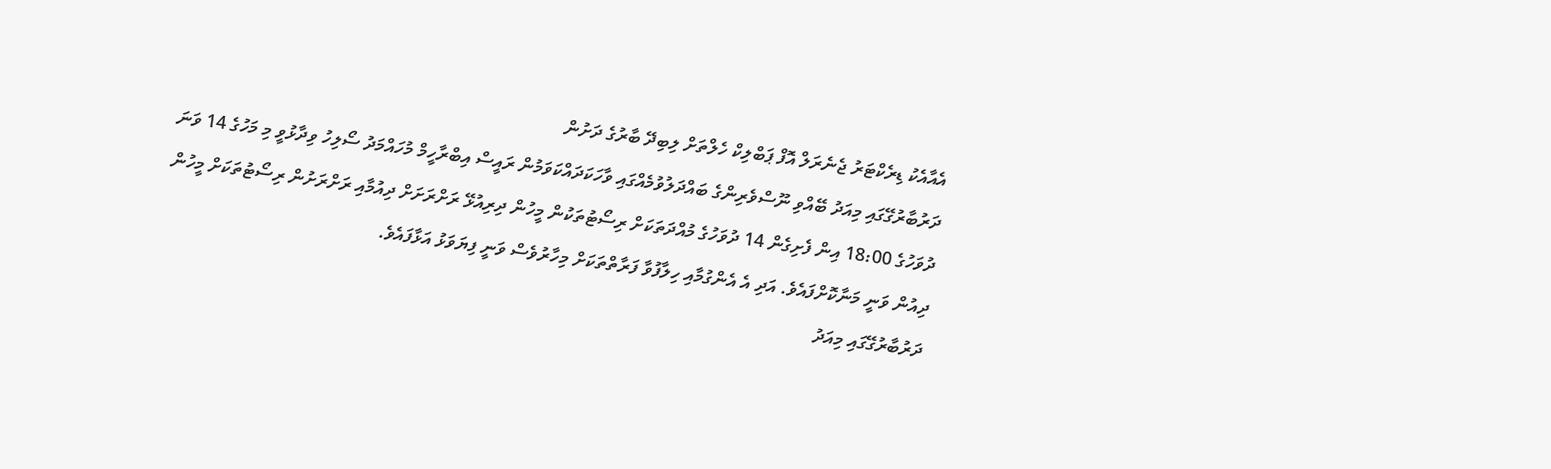އެއާއެކު ޑިރެކްޓަރު ޖެނެރަލް އޮފް ޕަބްލިކް ހެލްތަށް ލިބިދޭ ބާރުގެ ދަށުން
ދަރުބާރުގޭގައި މިއަދު ބޭއްވި ނޫސްވެރިންގެ ބައްދަލުވުމެއްގައި ވާހަކަދައްކަވަމުން ރައީސް އިބްރާހީމް މުހައްމަދު ސޯލިހު ވިދާޅުވީ މި މަހުގެ 14 ވަނަ ދުވަހުގެ 18:00 އިން ފެށިގެން 14 ދުވަހުގެ މުއްދަތަކަށް ރިސޯޓުތަކުން މީހުން ދިރިއުޅޭ ރަށްރަށަށް ދިއުމާއި ރަށްރަށުން ރިސޯޓުތަކަށް މީހުން ދިއުން ވަނީ މަނާކޮށްފައެވެ. އަދި އެ އެންގުމާއި ހިލާފުވާ ފަރާތްތަކަށް މިހާރުވެސް ވަނީ ފިޔަވަޅު އަޅާފައެވެ.
ދަރުބާރުގޭގައި މިއަދު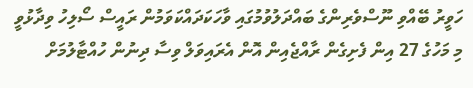ހަވީރު ބޭއްވި ނޫސްވެރިންގެ ބައްދަލުވުމުގައި ވާހަކަދައްކަވަމުން ރައީސް ސޯލިހު ވިދާޅުވީ މި މަހުގެ 27 އިން ފެށިގެން ރާއްޖެއިން އޮން އެރައިވަލް ވިސާ ދިނުން ހުއްޓާލުމަށް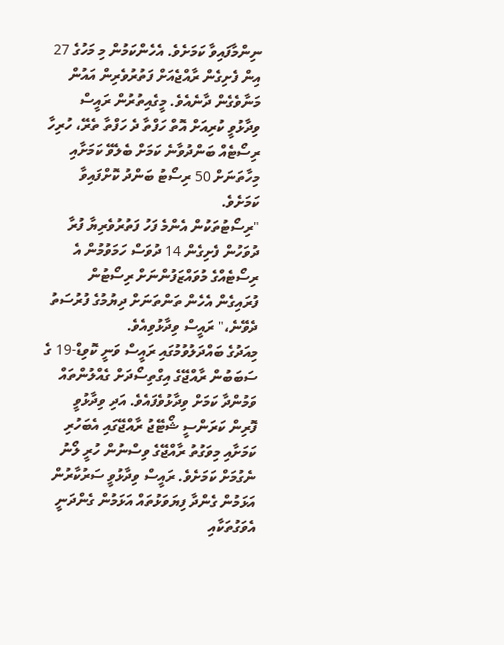ނިންމާފައިވާ ކަމަށެވެ. އެހެންކަމުން މި މަހުގެ 27 އިން ފެށިގެން ރާއްޖެއަށް ފަތުރުވެރިން އައުން މަނާވެގެން ދާނެއެވެ. މީގެއިތުރުން ރައީސް ވިދާޅުވީ ކުރިއަށް އޮތް ހަފްތާ ދެ ހަފްތާ ތެރޭ، ހުރިހާ ރިސޯޓެއް ބަންދުވާނެ ކަމަށް ބެލެވޭ ކަމަށާއި މިހާތަނަށް 50 ރިސޯޓު ބަންދު ކޮށްފައިވާ ކަމަށެވެ.
"ރިސޯޓުތަކުން އެންމެ ފަހު ފަތުރުވެރިޔާ ފުރާ ދުވަހުން ފެށިގެން 14 ދުވަސް ހަމަވުމުން އެ ރިސޯޓެއްގެ މުވައްޒަފުންނަށް ރިސޯޓުން ފުރައިގެން އެހެން ތަންތަނަށް ދިޔުމުގެ ފުރުސަތު ދެވޭނެ،" ރައީސް ވިދާޅުވިއެވެ.
މިއަދުގެ ބައްދަލުވުމުގައި ރައީސް ވަނީ ކޮވިޑް-19 ގެ ސަބަބުން ރާއްޖޭގެ އިގްތިސޯދަށް ގެއްލުންތައް ވަމުންދާ ކަމަށް ވިދާޅުވެފައެވެ. އަދި ވިދާޅުވީ ފޮރިން ކަރަންސީ ޝޯޓޭޖު ރާއްޖޭގައި އެބަހުރި ކަމަށާއި މިވަގުތު ރާއްޖޭގެ ވިސްނުން ހުރީ ލޯނު ނެގުމަށް ކަމަށެވެ. ރައީސް ވިދާޅުވީ ސަރުކާރުން އަޅަމުން ގެންދާ ފިޔަވަޅުތައް އަޅަމުން ގެންދަނީ އެވަގުތަކާއި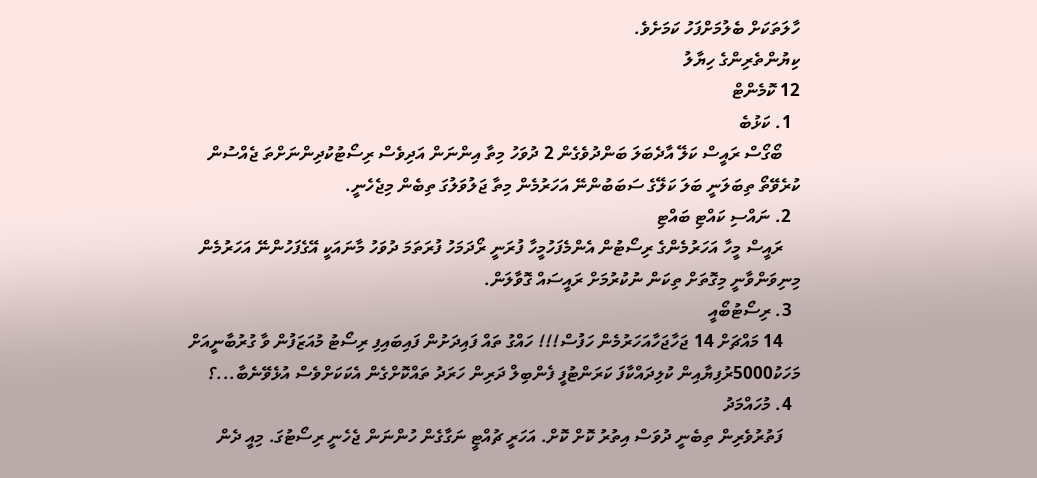ހާލަތަކަށް ބެލުމަށްފަހު ކަމަށެވެ.
ކިޔުންތެރިންގެ ހިޔާލު
12 ކޮމެންޓް
  1. ކަޅުބެ
    ބޯގޯސް ރައީސް ކަލޭ އާދެބަލަ ބަންދުވެގެން 2 ދުވަހު މިތާ އިންނަން އަދިވެސް ރިސޯޓުކުދިންނަށްތަ ޖެއްސުން ކުރެވޭތޯ ތިބަލަނީ ބަލަ ކަލޭގެ ސަބަބުންނޭ އަހަރުމެން މިތާ ޖަލުވަލުގަ ތިބެން މިޖެހެނީ.
  2. ނައްސި ކައްޓި ބައްޓި
    ރައީސް މީހާ އަހަރުމެންގެ ރިސޯޓުން އެންމެފަހުމީހާ ފުރަނީ ރޯދަމަހު ފުރަތަމަ ދުވަހު މާނައަކީ އޭގެފަހުންނޭ އަހަރުމެން މިނިވަންވާނީ މިގޮތަށް ތިކަން ނުކުރުމަށް ރައީސައް ގޮވާލަން.
  3. ރިސޯޓުބޯއީ
    14 މައްޗަށް 14 ޖަހާޖަހާއަހަރުމެން ހަފުސް!!! ހައްގު ތައް ފައިދަށުން ފައިބައިފި ރިސޯޓު މުއަޒަފުން ވާ ގުރުބާނީއަށް މަހަކު5000ރުފިޔާއިން ކުލިދައްކާފަ ކަރަންޓުފީ ފެންބިލް ދަރިން ހަރަދު ތައްކޮށްގެން އެކަކަށްވެސް އުޅެވޭނެބާ...؟
  4. މުހައްމަދު
    ފަތުރުވެރިން ތިބެނީ ދުވަސް އިތުރު ކޮށް ކޮށް. އަހަރީ ޗުއްޓީ ނަގާގެން ހުންނަން ޖެހެނީ ރިސޯޓުގަ. މިއީ ދެން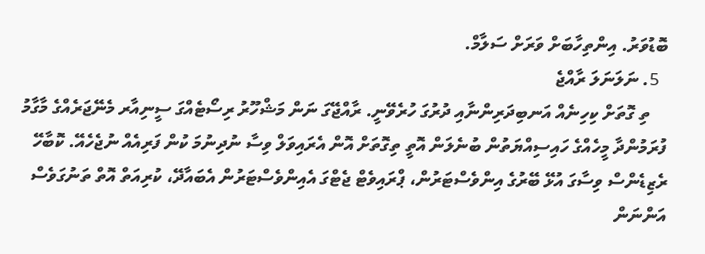ބޮޑުވަރު. އިންތިހާބަށް ވަރަށް ސަލާމް.
  5. ނަލަނަލަ ރާއްޖެ
    ތި ގޮތަށް ކިހިނެއް އަނބިދަރިންނާއި ދުރުގަ ހުރެވޭނީ. ރާއްޖޭގަ ނަން މަޝްހޫރު ރިސޯޓެއްގަ ސީނިއާރ މެނޭޖަރެއްގެ މާގާމު ފުރަމުންދާ މީހެއްގެ ހައިސިއްޔަތުން ބުނެލަން އޮތީ ތިގޮތަށް އޮން އެރައިވަލް ވިސާ ނުދިނުމަ ކުން ފަރިއެއް ނުޖެހެއޭ. ކޮބާހޭ ރެޒިޑެންސް ވިސާގަ އުޅޭ ބޭރުގެ އިންވެސްޓަރުން، ޕްރައިވެޓް ޖެޓްގަ އެއިންވެސްޓަރުން އެބައާދޭ، ކުރިއަތް އޮތް ތަނުގަވެސް އަންނަން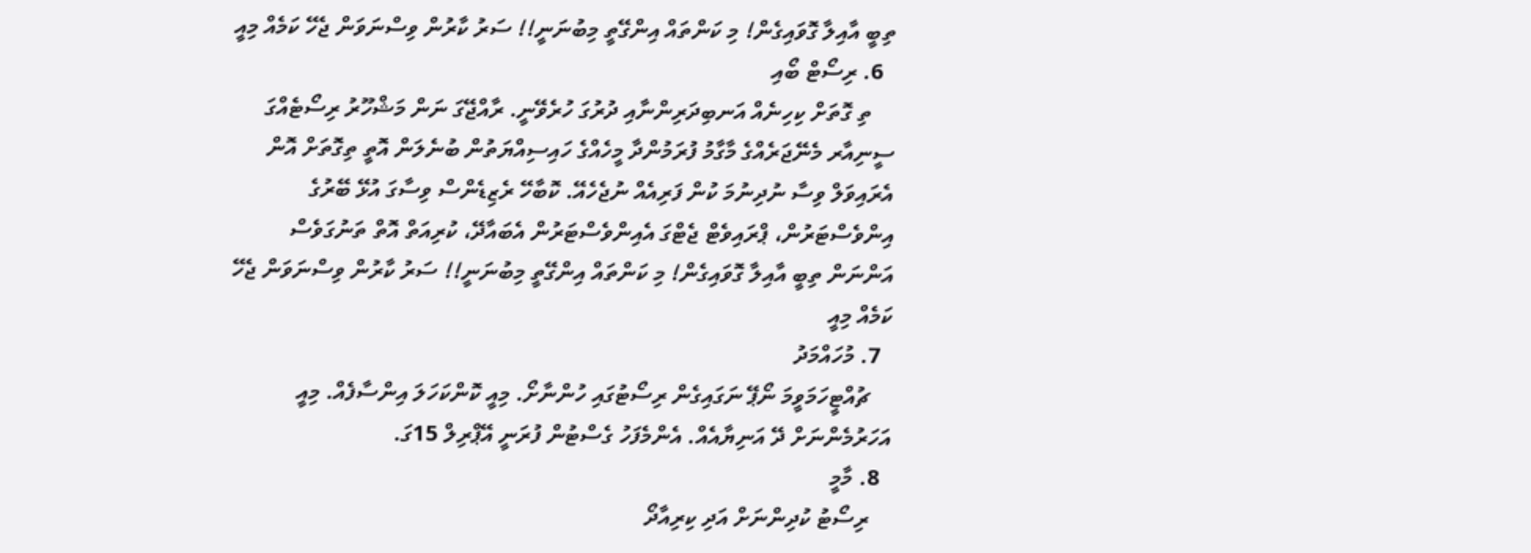ތިބީ އާއިލާ ގޮވައިގެން! މި ކަންތައް އިންގޭތީ މިބުނަނީ!! ސަރު ކާރުން ވިސްނަވަން ޖެހޭ ކަމެއް މިއީ
  6. ރިސޯޓް ބޯއި
    ތި ގޮތަށް ކިހިނެއް އަނބިދަރިންނާއި ދުރުގަ ހުރެވޭނީ. ރާއްޖޭގަ ނަން މަޝްހޫރު ރިސޯޓެއްގަ ސީނިއާރ މެނޭޖަރެއްގެ މާގާމު ފުރަމުންދާ މީހެއްގެ ހައިސިއްޔަތުން ބުނެލަން އޮތީ ތިގޮތަށް އޮން އެރައިވަލް ވިސާ ނުދިނުމަ ކުން ފަރިއެއް ނުޖެހެއޭ. ކޮބާހޭ ރެޒިޑެންސް ވިސާގަ އުޅޭ ބޭރުގެ އިންވެސްޓަރުން، ޕްރައިވެޓް ޖެޓްގަ އެއިންވެސްޓަރުން އެބައާދޭ، ކުރިއަތް އޮތް ތަނުގަވެސް އަންނަން ތިބީ އާއިލާ ގޮވައިގެން! މި ކަންތައް އިންގޭތީ މިބުނަނީ!! ސަރު ކާރުން ވިސްނަވަން ޖެހޭ ކަމެއް މިއީ
  7. މުހައްމަދު
    ޗުއްޓީހަމަވީމަ ނޯޕޭ ނަގައިގެން ރިސޯޓުގައި ހުންނާށޯ. މިއީ ކޮންކަހަލަ އިންސާފެއް. މިއީ އަހަރުމެންނަށް ދޭ އަނިޔާއެއް. އެންމެފަހު ގެސްޓުން ފުރަނީ އޭޕްރިލް 15ގަ.
  8. މާމީ
    ރިސޯޓު ކުދިންނަށް އަދި ކިރިއާދޯ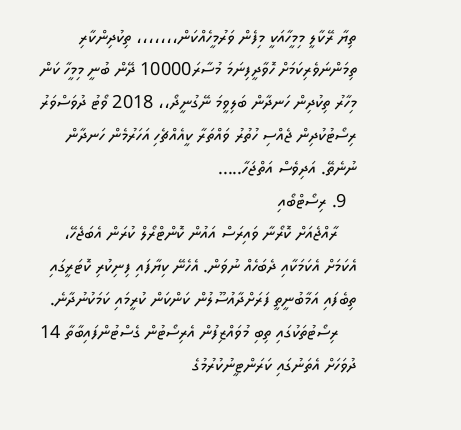ތިޔާ ރޭކާލީ މިމީހާއަކީ މިފެން ވަރުމީހެއްކަން،،،،،،، ތިކުދިންކާރި ތިމަންނަވެރިކަމަށް ހޮވާދީފިނަމަ މުސާރަ10000 ދޭން ބުނީ މިމީހާ ކަން މިހާރު ތިކުދިން ހަނދާން ބަލިވީމަ ނޭގުނީދޯ،، 2018 ވޯޓު ދުވަސްވަރު ރިސޯޓުކުދިން ޖެއްސި ހުތުރު ވައްތަރާ ކީއެއްޗެހި އަހަރުމެން ހަނދާން ނުނެތޭ. އަދިވެސް އަތްޖަހާ.....
  9. ރިސޯޓްބޯއި
    ރާއްޖެއަށް ކޮރޯނާ ވައިރަސް އައުން ކޮންޓްރޯލް ކުރަން އެބަޖެހޭ، އެކަމަށް އެކަމަކާއި ދެބަހެއް ނުވަން. އެހެނޭ ކިޔާފައި ފިނިކުރި ކޮޓަރީގައި ތިބެފައި އަމާބުނީތީ ފަރަށްދާއުސޫލުން ކަންކަން ކުރީމައި ކަމަކުނުދާނެ.
    ރިސޯޓުތަކުގައި ތިބި މުވައްޒިފުން އެރިސޯޓުން ގެސްޓުންފައިބާތާ 14 ދުވަހަށް އެތަނުގައި ކަރަންޓީނުކުރުމުގެ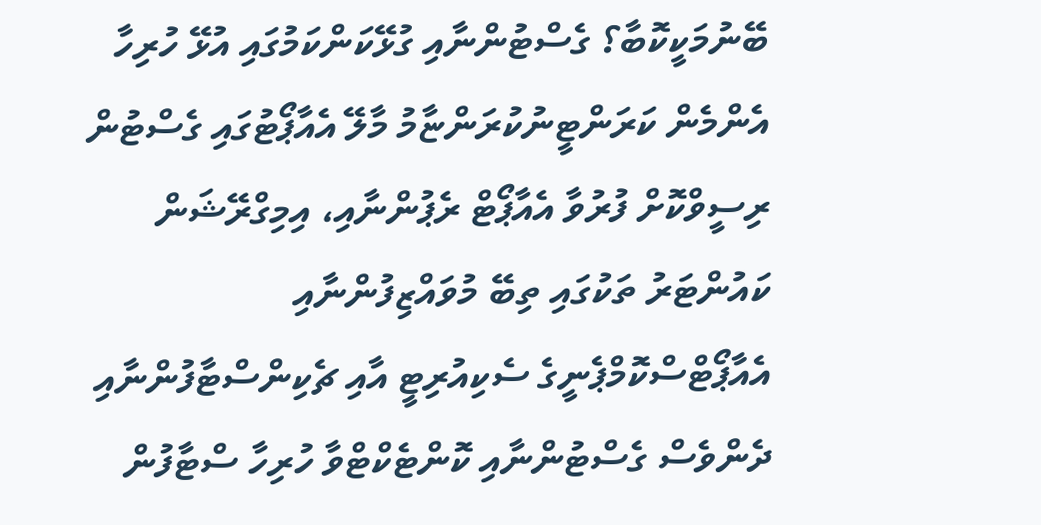ބޭނުމަކީކޮބާ؟ ގެސްޓުންނާއި ގުޅޭކަންކަމުގައި އުޅޭ ހުރިހާ އެންމެން ކަރަންޓީނުކުރަންޏާމު މާލޭ އެއާޕޯޓުގައި ގެސްޓުން ރިސީވްކޮށް ފުރުވާ އެއާޕޯޓް ރެޕުންނާއި، އިމިގްރޭޝަން ކައުންޓަރު ތަކުގައި ތިބޭ މުވައްޒިފުންނާއި އެއާޕޯޓްސްކޮމްޕެނީގެ ސެކިއުރިޓީ އާއި ޗެކިންސްޓާފުންނާއި ދެންވެސް ގެސްޓުންނާއި ކޮންޓެކްޓްވާ ހުރިހާ ސްޓާފުން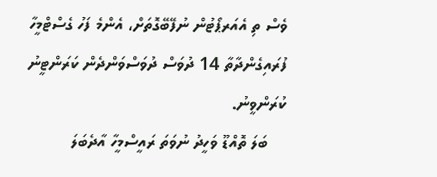ވެސް ތި އެއަރޕޯޓުން ނުފޭބޭގޮތަށް، އެންމެ ފަހު ގެސްޓްމީހާ ފުރައިގެންދާތާ 14 ދުވަސް ދުވަސްވަންދެން ކަރަންޓީނު ކުރަންވީނު.
    ބަލަ ތޮއްޑޫ ވަހީދު ނުވަތަ ރައީސްމީހާ އާދެބަލަ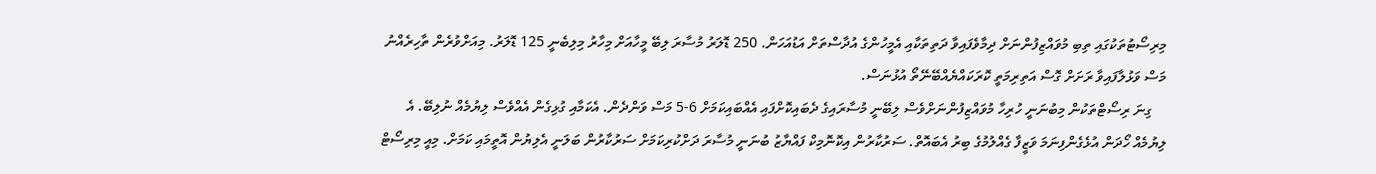މިރިސޯޓުތަކުގައި ތިބި މުވައްޒިފުންނަށް ދިމާވެފައިވާ ދަތިތަކާއި އެމީހުންގެ އުދާސްތަށް އަޑުއަހަން. 250 ޑޮލަރު މުސާރަ ލިބޭ މީހާއަށް މިހާރު މިލިބެނީ 125 ޑޮލަރު. މިއަށްވުރެން ތާހިރެއްނު މަސް ވަޅުލާފައިވާ ރަށަށް ގޮސް އަތިރިމަތީ ކޮރަކައްޔެއްބޭނޭތޯ އުޅުނަސް.
    ގިނަ ރިސޯޓްތަކުން މިބުނަނީ ހުރިހާ މުވައްޒިފުންނަށްވެސް ލިބޭނީ މުސާރައިގެ ދެބައިކޮށްފައި އެއްބައިކަމަށް 6-5 މަސް ވަންދެން. އެކަމާއި ގުޅިގެން އެއްވެސް ލިޔުމެއް ނުލިބޭ. އެ ލިޔުމެއް ހޯދަން އުޅެގެންފިނަމަ ވަޒީފާ ގެއްލުމުގެ ބިރު އެބައޮތް. ސަރުކާރުން އިކޮނޮމިކް ފައްޔާޒު ބުނަނީ މުސާރަ ދަށްކުރިކަމަށް ސަރުކާރުން ބަލަނީ އެލިޔުން އޮތީމައި ކަމަށް. މިއީ މިރިސޯޓް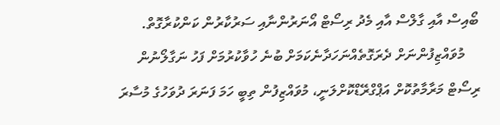ބޯއިސް އާއި ގާލްސް އާއި މެދު ރިސޯޓް އޯނަރުންނާއި ސަރުކާރުން ކަންކުރާގޮތް.
    މުވައްޒިފުންނަށް ދެރަގޮތެއްނަހަދާނެކަމަށް ބުނެ ހުވާކުރުމަށް ފަހު ނަގާލޯނުން ރިސޯޓް މަރާމާތުކޮށް އަޕްގްރޭޑްކޮށްލަނީ، މުވައްޒިފުން ތިބީ ހަމަ ފަނަރަ ދުވަހުގެ މުސާރަ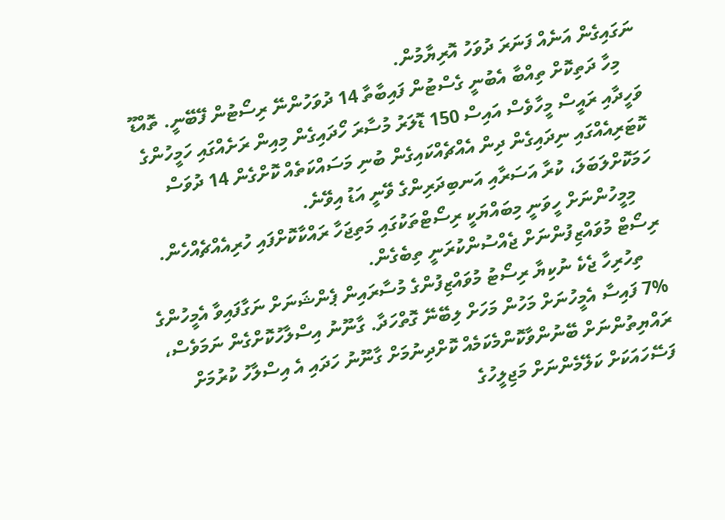ނަގައިގެން އަނެއް ފަނަރަ ދުވަހު އޮރިޔާމުން.
    މިހާ ދަތިކޮށް ތިއްބާ އެބުނީ ގެސްޓުން ފައިބާތާ 14 ދުވަހުންނޭ ރިސޯޓުން ފޭބޭނީ. ތޮއްޑޫ ވަހީދާއި ރައީސް މީހާވެސް އައިސް 150 ޑޮލަރު މުސާރަ ހޯދައިގެން މިއިން ރަށެއްގައި ހަމީހުންގެ ކޮޓަރިއެއްގައި ނިދައިގެން ދިން އެއްޗެއްކައިގެން ބުނި މަސައްކަތެއް ކޮށްގެން 14 ދުވަސް ހަމަކޮށްލަބަލަ، ކުރާ އަސަރާއި އަނބިދަރިންގެ ވޭނީ އަޑު އިވޭނެ.
    މިމީހުންނަށް ހީވަނީ މިބައްޔަކީ ރިސޯޓްތަކުގައި މަތިޖަހާ ރައްކާކޮށްފައި ހުރިއެއްޗެއްހެން. ރިސޯޓް މުވައްޒިފުންނަށް ޖެއްސުންކުރަނީ ތިބެގެން.
    ތިހުރިހާ ޖެކެ ނުކިޔާ ރިސޯޓު މުވައްޒިފުންގެ މުސާރައިން ޕެންޝަނަށް ނަގާފައިވާ އެމީހުންގެ %7 ފައިސާ އެމީހުނަށް މަހުން މަހަށް ލިބޭނޭ ގޮތްހަދާ. ގާނޫނު އިސްލާހުކޮށްގެން ނަމަވެސް، ރައްޔިތުންނަށް ބޭނުންވާކޮންމެކަމެއް ކޮށްދިނުމަށް ގާނޫނު ހަދައި އެ އިސްލާހު ކުރުމަށް ފަސޭހައަކަށް ކަލޭމެންނަށް މަޖިލީހުގެ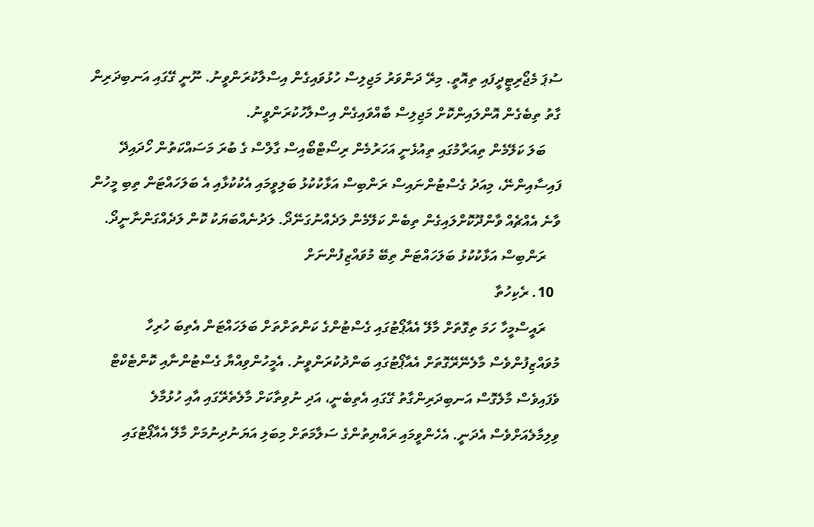ސުޕަ މެޖޯރިޓީދީފައި ތިއޮތީ. މިރޭ ދަންވަރު މަޖިލިސް ހުޅުވައިގެން އިސްލާކުރަންވީނު. ނޫނީ ގޭގައި އަނބިދަރިން ގާތު ތިބެގެން އޮންލައިންކޮށް މަޖިލިސް ބާއްވައިގެން އިސްލާހުކުރަންވީނު.
    ބަލަ ކަލޭމެން ތިއަރާމުގައި ތިއުޅެނީ އަހަރުމެން ރިސޯޓްބޯއިސް ގާލްސް ގެ ބުރަ މަސައްކަތުން ހޯދައިދޭ ފައިސާއިންނޭ، މިއަދު ގެސްޓުންނައިސް ރަންބިސް އަޅާކުކުޅު ބަލިވީމައި އެކުކުޅާއި އެ ބަލަހައްޓަން ތިބި މީހުން ވާނެ އެއްޗެއް ވާންދޫކޮށްލައިގެން ތިބެން ކަލޭމެން ލަދެއްނުގަނޭދޯ. ލަދުނެއްބަޔަކު ކޮން ލަދެއްގަންނާނީދޯ.
    ރަންބިސް އަޅާކުކުޅު ބަލަހައްޓަން ތިބޭ މުވައްޒިފުންނަށް
  10. ރެކިހުތާ
    ރައީސްމީހާ ހަމަ ތިގޮތަށް މާލޭ އެއާޕޯޓުގައި ގެސްޓުންގެ ކަންތަށްތަށް ބަލަހައްޓަން އެތިބަ ހުރިހާ މުވައްޒިފުންވެސް މާލެނޭރޭގޮތަށް އެއާޕޯޓުގައި ބަންދުކުރަންވީނު. އެމީހުންވިއްޔާ ގެސްޓުންނާއި ކޮންޓެކްޓް ވެފައިވެސް މާލެގޮސް އަނބިދަރިންގާތު ގޭގައި އެތިބެނީ، އަދި ނުވިތާކަށް މާލެތެރޭގައި އާއި ހުޅުމާލެ ވިލިމާލެއަށްވެސް އެދަނީ. އެހެންވީމައި ރައްޔިތުންގެ ސަލާމަތަށް މިބަލި އަޔަނުދިނުމަށް މާލޭ އެއާޕޯޓުގައި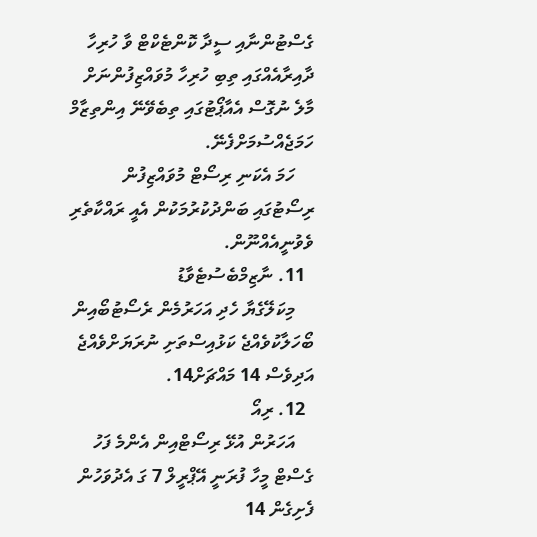ގެސްޓުންނާއި ސީދާ ކޮންޓެކްޓް ވާ ހުރިހާ ދާއިރާއެއްގައި ތިބި ހުރިހާ މުވައްޒިފުންނަށް މާލެ ނުގޮސް އެއާޕޯޓުގައި ތިބެވޭނޭ އިންތިޒާމް ހަމަޖެއްސުމަށްފެނޭ.
    ހަމަ އެކަނި ރިސޯޓް މުވައްޒިފުން ރިސޯޓުގައި ބަންދުކުރުމަކުން އެއީ ރައްކާތެރި ވެވުނީއެއްނޫން.
  11. ނާޒިމްބެސުޓެވާޑު
    މިކަލޭގެޔާ ހެދި އަހަރުމެން ރެސޯޓުބޯއިން ބޯހަލާކުވެއްޖެ ކަޅުއިސްތަށި ނުރަޔަށްވެއްޖެ އަދިވެސް 14 މައްޗަށް14.
  12. ރިއޯ
    އަހަރުން އުޅޭ ރިސޯޓްއިން އެންމެ ފަހު ގެސްޓް މީހާ ފުރަނީ އޭޕްރީލް 7 ގަ އެދުވަހުން ފެށިގެން 14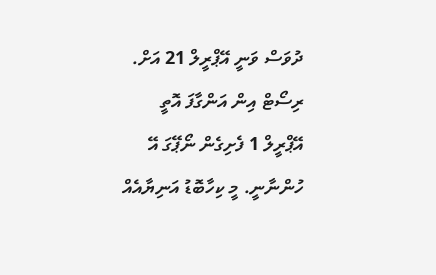ދުވަސް ވަނީ އޭޕްރީލް 21 އަށް. ރިސޯޓް އިން އަންގާފަ އޮތީ އޭޕްރީލް 1 ފެށިގެން ނޯޕޭގަ އޭ ހުންނާނީ. މީ ކިހާބޮޑު އަނިޔާއެއް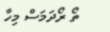ތޯ ރޯދަމަސް މިހާ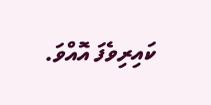ކައިރިވެފަ އޮއްވަ.